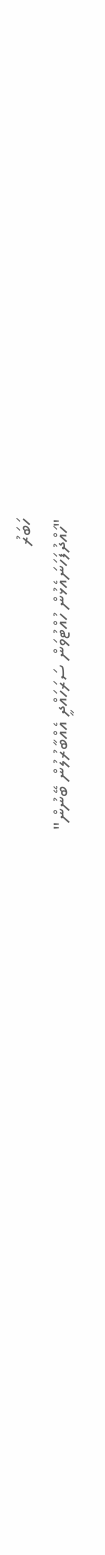ހަބަރު
"ހައްދުފަހަނައެޅުން ހުއްޓުވަން ސަރަހައްދީ އެއްބާރުލުން ބޭނުން"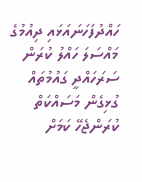ހައްދުފަހަނައަޅައި ދިއުމުގެ މައްސަލަ ހައްލު ކުރަން ސަރަހައްދީ ގައުމުތައް ގުޅިގެން މަސައްކަތް ކުރަންޖެހޭ ކަމަށް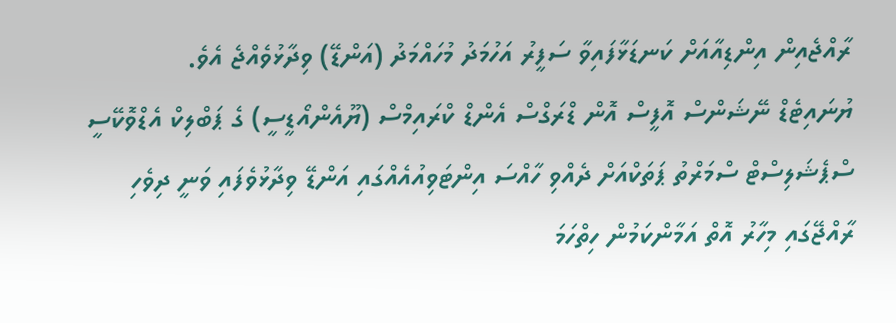ރާއްޖެއިން އިންޑިއާއަށް ކަނޑަޅާފައިވާ ސަފީރު އަހުމަދު މުހައްމަދު (އަންޑޭ) ވިދާޅުވެއްޖެ އެވެ.
ޔުނައިޓެޑް ނޭޝަންސް އޮފީސް އޮން ޑްރަގްސް އެންޑް ކްރައިމްސް (ޔޫއެންއޯޑީސީ) ގެ ޕަބްލިކް އެޑްވޮކޭސީ ސްޕެޝަލިސްޓް ސްމަރްތު ޕަތަކްއަށް ދެއްވި ހާއްސަ އިންޓަވިއުއެއްގައި އަންޑޭ ވިދާޅުވެފައި ވަނީ ދިވެހި ރާއްޖޭގައި މިހާރު އޮތް އަމާންކަމުން ހިތްހަމަ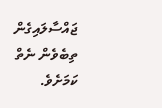ޖައްސާލައިގެން ތިބެވެން ނެތް ކަމަށެވެ.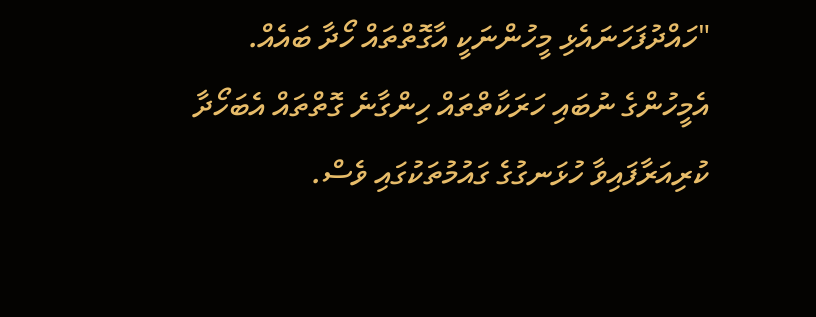"ހައްދުފަހަނައެޅި މީހުންނަކީ އާގޮތްތައް ހޯދާ ބައެއް. އެމީހުންގެ ނުބައި ހަރަކާތްތައް ހިންގާނެ ގޮތްތައް އެބަހޯދާ ކުރިއަރާފައިވާ ހުޅަނގުގެ ގައުމުތަކުގައި ވެސް.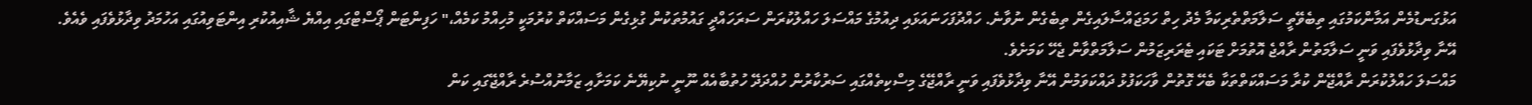އަޅުގަނޑުމެން އަމާންކަމުގައި ތިބެވޭތީ ސަލާމަތްތެރިކަމާ މެދު ހިތް ހަމަޖައްސާލައިގެން ތިބެގެން ނުވާނެ. ހައްދުފަހަނައަޅައި ދިއުމުގެ މައްސަލަ ހައްލުކުރަން ސަރަހައްދީ ގައުމުތަކުން ގުޅިގެން މަސައްކަތް ކުރުމަކީ މުހިއްމު ކަމެއް،" ހަފިންޓަން ޕޯސްޓްގައި އިއްޔެ ޝާއިއުކުރި އިންޓަވިއުގައި އަހުމަދު ވިދާޅުވެފައި ވެއެވެ.
އޭނާ ވިދާޅުވެފައި ވަނީ ސަލާމަތުން ރާއްޖެ އޮތުމަށް ޓަކައި ޓެރަރިޒަމުން ސަލާމަތްވާން ޖެހޭ ކަމަށެވެ.
މައްސަލަ ހައްލުކުރަން ރާއްޖޭން ކުރާ މަސައްކަތްތަކާ ބެހޭ ގޮތުން ވާހަކަފުޅު ދައްކަވަމުން އޭނާ ވިދާޅުވެފައި ވަނީ ރާއްޖޭގެ މިސްކިތެއްގައި ސަރުކާރުން ހުއްދަދޭ ހުތުބާއެއް ނޫނީ ނުކިޔޭނެ ކަމަށާއި ޒަމާނުއްސުރެ ރާއްޖޭގައި ކަން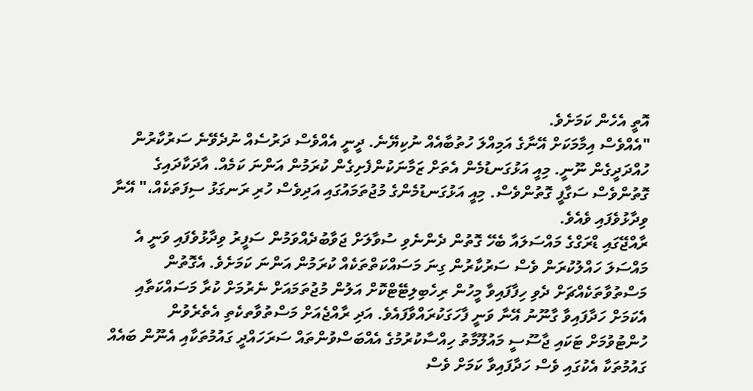އޮތީ އެހެން ކަމަށެވެ.
"އެއްވެސް އިމާމަކަށް އޭނާގެ އަމިއްލަ ހުތުބާއެއް ނުކިޔޭނެ. ދީނީ އެއްވެސް ދަރުސެއް ނުދެވޭނެ ސަރުކާރުން ހުއްދަދީގެން ނޫނީ. މިއީ އަޅުގަނޑުމެން އެތަށް ޒަމާނަކުންފެށިގެން ކުރަމުން އަންނަ ކަމެއް. އާދަކާދައިގެ ގޮތުންވެސް ސަގާފީ ގޮތުންވެސް. މިއީ އަޅުގަނޑުމެންގެ މުޖުތަމައުގައި އަދިވެސް ހުރި ރަނގަޅު ސިފަތަކެއް،" އޭނާ ވިދާޅުވެފައި ވެއެވެ.
ރާއްޖޭގައި ޑްރަގްގެ މައްސަލައާ ބެހޭ ގޮތުން ދެންނެވި ސުވާލަށް ޖަވާބުދެއްވަމުން ސަފީރު ވިދާޅުވެފައި ވަނީ އެ މައްސަލަ ހައްލުކުރަން ވެސް ސަރުކާރުން ގިނަ މަސައްކަތްތަކެއް ކުރަމުން އަންނަ ކަމަށެވެ. އެގޮތުން މަސްތުވާތަކެއްޗަށް ދެވި ހިފާފައިވާ މީހުން ރިހެބިލިޓޭޓްކޮށް އަލުން މުޖުތަމައަށް ނެރުމަށް ކުރާ މަސައްކަތާއި އެކަމަށް ހަދާފައިވާ ގާނޫނު އޭނާ ވަނީ ފާހަގަކުރައްވާފައެވެ. އަދި ރާއްޖެއަށް މަސްތުވާތކެތި އެތެރެވުން ހުންޓުވުމަށް ޓަކައި ޖާސޫސީ މައުލޫމާތު ހިއްސާކުރުމުގެ އެއްބަސްވުންތައް ސަރަހައްދީ ގައުމުތަކާއި އެނޫން ބައެއް ގައުމުތަކާ އެކުގައި ވެސް ހަދާފައިވާ ކަމަށް ވެސް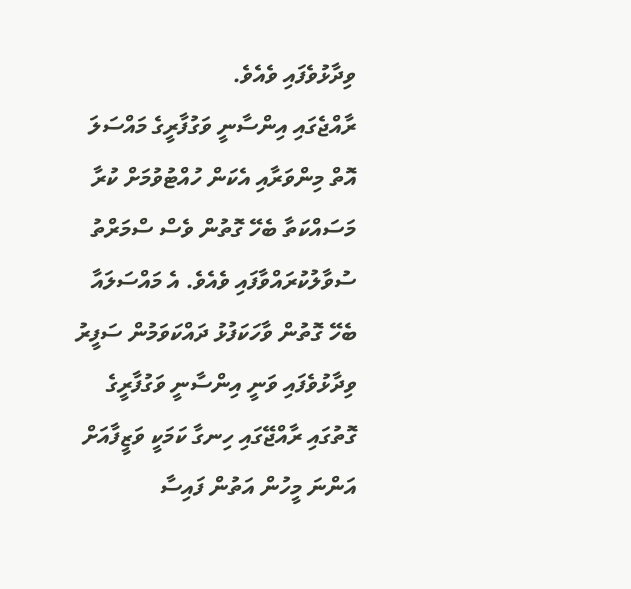ވިދާޅުވެފައި ވެއެވެ.
ރާއްޖެގައި އިންސާނީ ވަގުފާރީގެ މައްސަލަ އޮތް މިންވަރާއި އެކަން ހުއްޓުވުމަށް ކުރާ މަސައްކަތާ ބެހޭ ގޮތުން ވެސް ސްމަރްތު ސުވާލުކުރައްވާފައި ވެއެވެ. އެ މައްސަލައާ ބެހޭ ގޮތުން ވާހަކަފުޅު ދައްކަވަމުން ސަފީރު ވިދާޅުވެފައި ވަނީ އިންސާނީ ވަގުފާރީގެ ގޮތުގައި ރާއްޖޭގައި ހިނގާ ކަމަކީ ވަޒީފާއަށް އަންނަ މީހުން އަތުން ފައިސާ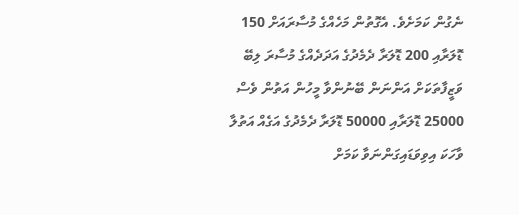ނެގުން ކަމަށެވެ. އެގޮތުން މަހެއްގެ މުސާރައަށް 150 ޑޮލަރާއި 200 ޑޮލަރާ ދެމެދުގެ އަދަދެއްގެ މުސާރަ ލިބޭ ވަޒީފާތަކަށް އަންނަން ބޭނުންވާ މީހުން އަތުން ވެސް 25000 ޑޮލަރާއި 50000 ޑޮލަރާ ދެމެދުގެ އަގެއް އަތުލާ ވާހަކަ އިވިވަޑައިގަންނަވާ ކަމަށް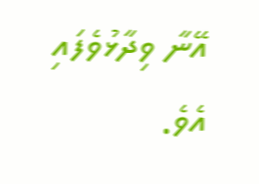އޭނާ ވިދާޅުވެފައި އެވެ.